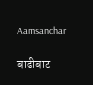Aamsanchar

बाढीबाट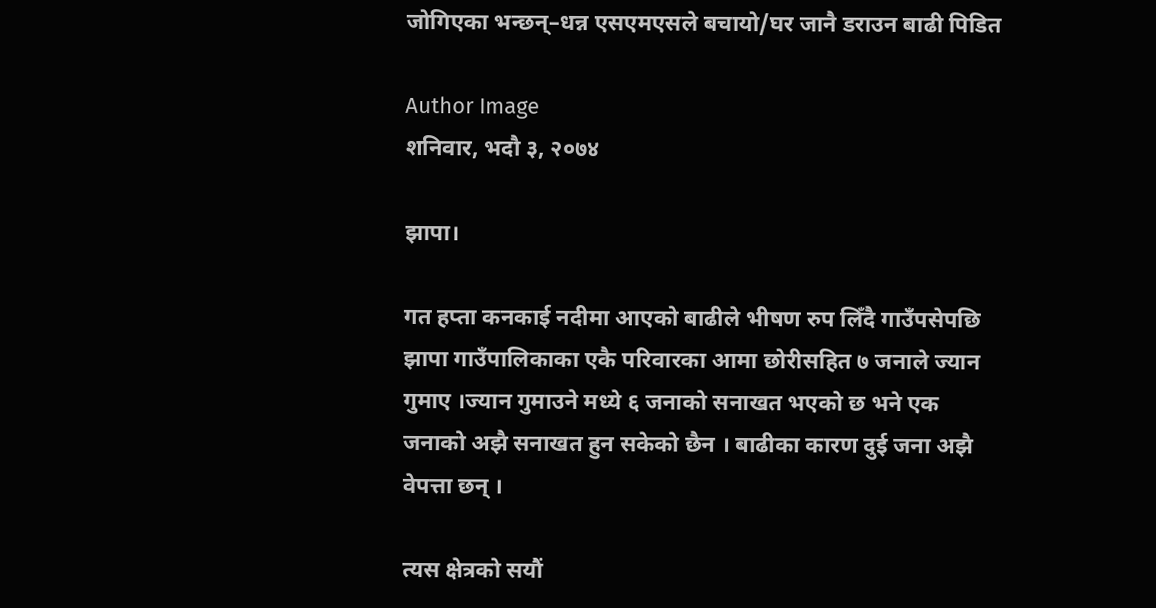जोगिएका भन्छन्–धन्न एसएमएसले बचायो/घर जानै डराउन बाढी पिडित

Author Image
शनिवार, भदौ ३, २०७४

झापा।

गत हप्ता कनकाई नदीमा आएको बाढीले भीषण रुप लिँदै गाउँपसेपछि झापा गाउँपालिकाका एकै परिवारका आमा छोरीसहित ७ जनाले ज्यान गुमाए ।ज्यान गुमाउने मध्ये ६ जनाको सनाखत भएको छ भने एक जनाको अझै सनाखत हुन सकेको छैन । बाढीका कारण दुई जना अझै वेपत्ता छन् ।

त्यस क्षेत्रको सयौं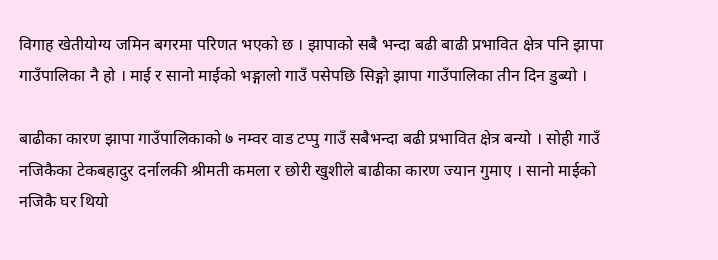विगाह खेतीयोग्य जमिन बगरमा परिणत भएको छ । झापाको सबै भन्दा बढी बाढी प्रभावित क्षेत्र पनि झापा गाउँपालिका नै हो । माई र सानो माईको भङ्गालो गाउँ पसेपछि सिङ्गो झापा गाउँपालिका तीन दिन डुब्यो ।

बाढीका कारण झापा गाउँपालिकाको ७ नम्वर वाड टप्पु गाउँ सबैभन्दा बढी प्रभावित क्षेत्र बन्यो । सोही गाउँ नजिकैका टेकबहादुर दर्नालकी श्रीमती कमला र छोरी खुशीले बाढीका कारण ज्यान गुमाए । सानो माईको नजिकै घर थियो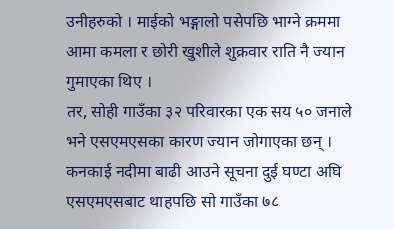उनीहरुको । माईको भङ्गालो पसेपछि भाग्ने क्रममा आमा कमला र छोरी खुशीले शुक्रवार राति नै ज्यान गुमाएका थिए ।
तर, सोही गाउँका ३२ परिवारका एक सय ५० जनाले भने एसएमएसका कारण ज्यान जोगाएका छन् । कनकाई नदीमा बाढी आउने सूचना दुई घण्टा अघि एसएमएसबाट थाहपछि सो गाउँका ७८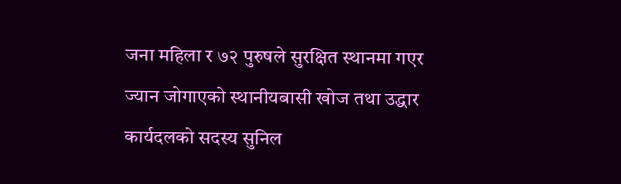जना महिला र ७२ पुरुषले सुरक्षित स्थानमा गएर ज्यान जोगाएको स्थानीयबासी खोज तथा उद्धार कार्यदलको सदस्य सुनिल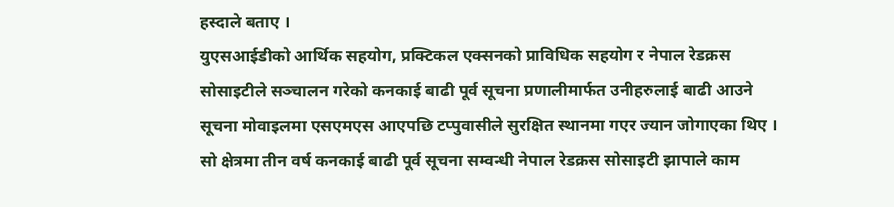हस्दाले बताए ।
युएसआईडीको आर्थिक सहयोग, प्रक्टिकल एक्सनको प्राविधिक सहयोग र नेपाल रेडक्रस सोसाइटीले सञ्चालन गरेको कनकाई बाढी पूर्व सूचना प्रणालीमार्फत उनीहरुलाई बाढी आउने सूचना मोवाइलमा एसएमएस आएपछि टप्पुवासीले सुरक्षित स्थानमा गएर ज्यान जोगाएका थिए । सो क्षेत्रमा तीन वर्ष कनकाई बाढी पूर्व सूचना सम्वन्धी नेपाल रेडक्रस सोसाइटी झापाले काम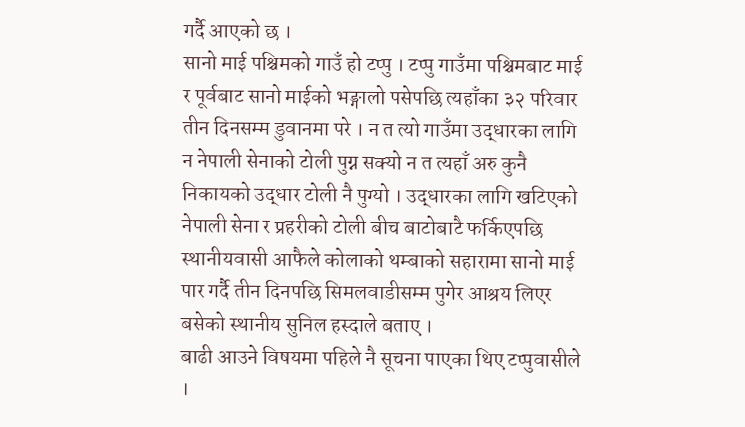गर्दै आएको छ ।
सानो माई पश्चिमको गाउँ हो टप्पु । टप्पु गाउँमा पश्चिमबाट माई र पूर्वबाट सानो माईको भङ्गालो पसेपछि त्यहाँका ३२ परिवार तीन दिनसम्म डुवानमा परे । न त त्यो गाउँमा उद्धारका लागि न नेपाली सेनाको टोली पुग्न सक्यो न त त्यहाँ अरु कुनै निकायको उद्धार टोली नै पुग्यो । उद्धारका लागि खटिएको नेपाली सेना र प्रहरीको टोली बीच बाटोबाटै फर्किएपछि स्थानीयवासी आफैले कोलाको थम्बाको सहारामा सानो माई पार गर्दै तीन दिनपछि सिमलवाडीसम्म पुगेर आश्रय लिएर बसेको स्थानीय सुनिल हस्दाले बताए ।
बाढी आउने विषयमा पहिले नै सूचना पाएका थिए टप्पुवासीले ।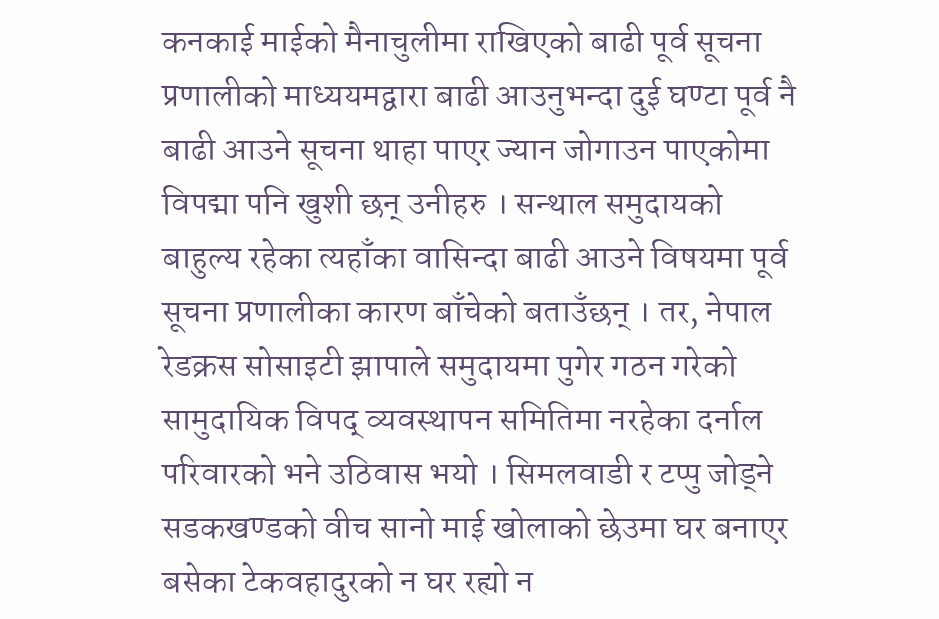कनकाई माईको मैनाचुलीमा राखिएको बाढी पूर्व सूचना प्रणालीको माध्ययमद्वारा बाढी आउनुभन्दा दुई घण्टा पूर्व नै बाढी आउने सूचना थाहा पाएर ज्यान जोगाउन पाएकोमा विपद्मा पनि खुशी छन् उनीहरु । सन्थाल समुदायको बाहुल्य रहेका त्यहाँका वासिन्दा बाढी आउने विषयमा पूर्व सूचना प्रणालीका कारण बाँचेको बताउँछन् । तर, नेपाल रेडक्रस सोसाइटी झापाले समुदायमा पुगेर गठन गरेको सामुदायिक विपद् व्यवस्थापन समितिमा नरहेका दर्नाल परिवारको भने उठिवास भयो । सिमलवाडी र टप्पु जोड्ने सडकखण्डको वीच सानो माई खोलाको छेउमा घर बनाएर बसेका टेकवहादुरको न घर रह्यो न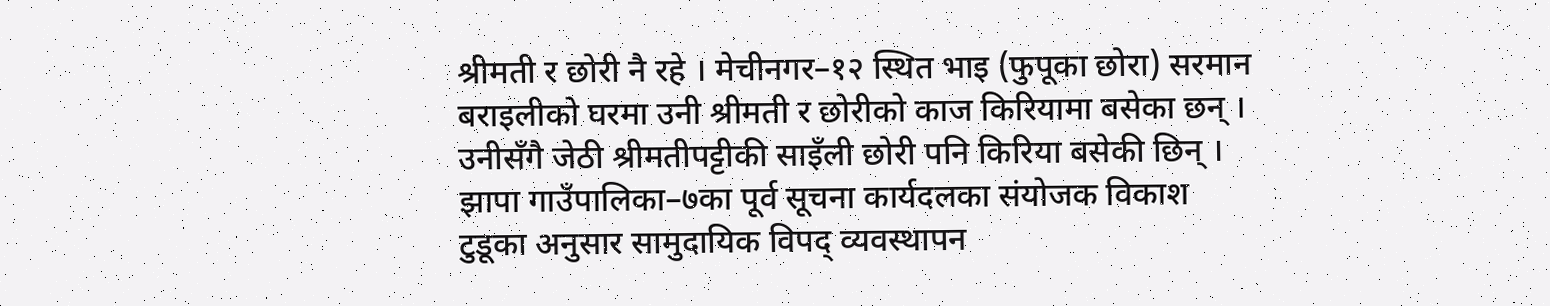श्रीमती र छोरी नै रहे । मेचीनगर–१२ स्थित भाइ (फुपूका छोरा) सरमान बराइलीको घरमा उनी श्रीमती र छोरीको काज किरियामा बसेका छन् । उनीसँगै जेठी श्रीमतीपट्टीकी साइँली छोरी पनि किरिया बसेकी छिन् ।
झापा गाउँपालिका–७का पूर्व सूचना कार्यदलका संयोजक विकाश टुडूका अनुसार सामुदायिक विपद् व्यवस्थापन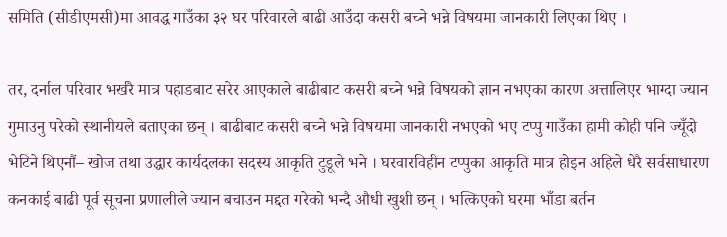समिति (सीडीएमसी)मा आवद्ध गाउँका ३२ घर परिवारले बाढी आउँदा कसरी बच्ने भन्ने विषयमा जानकारी लिएका थिए ।

तर, दर्नाल परिवार भर्खरै मात्र पहाडबाट सरेर आएकाले बाढीबाट कसरी बच्ने भन्ने विषयको ज्ञान नभएका कारण अत्तालिएर भाग्दा ज्यान गुमाउनु परेको स्थानीयले बताएका छन् । बाढीबाट कसरी बच्ने भन्ने विषयमा जानकारी नभएको भए टप्पु गाउँका हामी कोही पनि ज्यूँदो भेटिने थिएनौं– खोज तथा उद्धार कार्यदलका सदस्य आकृति टुडूले भने । घरवारविहीन टप्पुका आकृति मात्र होइन अहिले धेरै सर्वसाधारण कनकाई बाढी पूर्व सूचना प्रणालीले ज्यान बचाउन मद्दत गरेको भन्दै औधी खुशी छन् । भत्किएको घरमा भाँडा बर्तन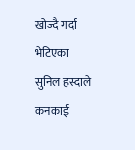खोज्दै गर्दा भेटिएका सुनिल हस्दाले कनकाई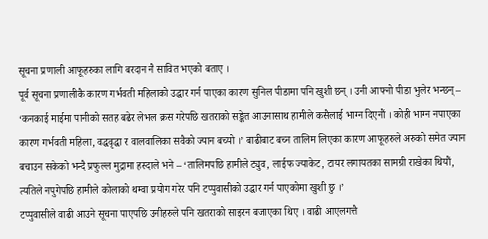सूचना प्रणाली आफूहरुका लागि बरदान नै सावित भएको बताए ।
पूर्व सूचना प्रणालीकै कारण गर्भवती महिलाको उद्धार गर्न पाएका कारण सुनिल पीडामा पनि खुशी छन् । उनी आफ्नो पीडा भुलेर भन्छन् – ‘कनकाई माईमा पानीको सतह बढेर लेभल क्रस गरेपछि खतराको सङ्केत आउनासाथ हामीले कसैलाई भाग्न दिएनौं । कोही भाग्न नपाएका कारण गर्भवती महिला, वद्धवृद्धा र वालवालिका सवैको ज्यान बच्यो ।’ बाढीबाट बच्न तालिम लिएका कारण आफूहरुले अरुको समेत ज्यान बचाउन सकेको भन्दै प्रफुल्ल मुद्रामा हस्दाले भने – ‘तालिमपछि हामीले ट्युव, लाईफ ज्याकेट, टायर लगायतका सामग्री राखेका थियौं, त्यतिले नपुगेपछि हामीले कोलाको थम्वा प्रयोग गरेर पनि टप्पुवासीको उद्धार गर्न पाएकोमा खुशी छु ।’
टप्पुवासीले वाढी आउने सूचना पाएपछि उनीहरुले पनि खतराको साइरन बजाएका थिए । वाढी आएलगत्तै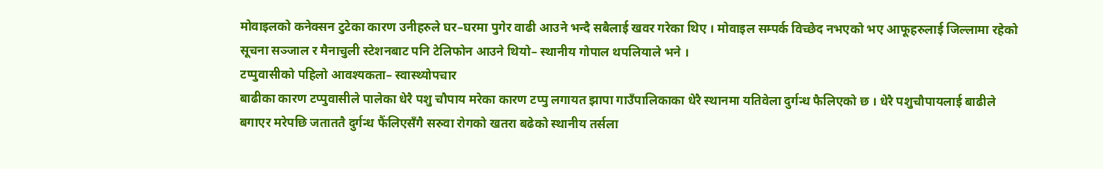मोवाइलको कनेक्सन टुटेका कारण उनीहरुले घर–घरमा पुगेर वाढी आउने भन्दै सबैलाई खवर गरेका थिए । मोवाइल सम्पर्क विच्छेद नभएको भए आफूहरुलाई जिल्लामा रहेको सूचना सञ्जाल र मैनाचुली स्टेशनबाट पनि टेलिफोन आउने थियो– स्थानीय गोपाल थपलियाले भने ।
टप्पुवासीको पहिलो आवश्यकता– स्वास्थ्योपचार
बाढीका कारण टप्पुवासीले पालेका धेरै पशु चौपाय मरेका कारण टप्पु लगायत झापा गाउँपालिकाका धेरै स्थानमा यतिवेला दुर्गन्ध फैलिएको छ । धेरै पशुचौपायलाई बाढीले बगाएर मरेपछि जताततै दुर्गन्ध फैंलिएसँगै सरुवा रोगको खतरा बढेको स्थानीय तर्सला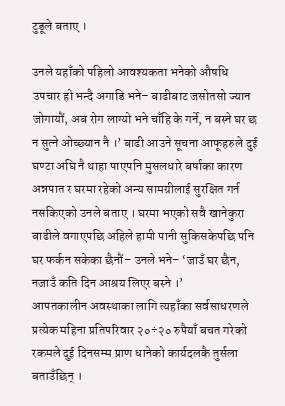टुडूले बताए ।

उनले यहाँको पहिलो आवश्यकता भनेको औषधि उपचार हो भन्दै अगाडि भने– बाढीबाट जसोतसो ज्यान जोगायौं, अब रोग लाग्यो भने चाँहि के गर्ने, न बस्ने घर छ न सुत्ने ओच्छ्यान नै ।’ बाढी आउने सूचना आफूहरुले दुई घण्टा अघि नै थाहा पाएपनि मुसलधारे बर्षाका कारण अन्नपात र घरमा रहेको अन्य सामग्रीलाई सुरक्षित गर्न नसकिएको उनले बताए । घरमा भएको सवै खानेकुरा बाढीले वगाएपछि अहिले हामी पानी सुकिसकेपछि पनि घर फर्कन सकेका छैनौं– उनले भने– ‘जाउँ घर छैन, नजाउँ कति दिन आश्रय लिएर बस्ने ।’
आपतकालीन अवस्थाका लागि त्यहाँका सर्वसाधरणले प्रत्येक महिना प्रतिपरिवार २०÷२० रुपैयाँ बचत गरेको रकमले दुई दिनसम्म प्राण धानेको कार्यदलकै तुर्सला बताउँछिन् ।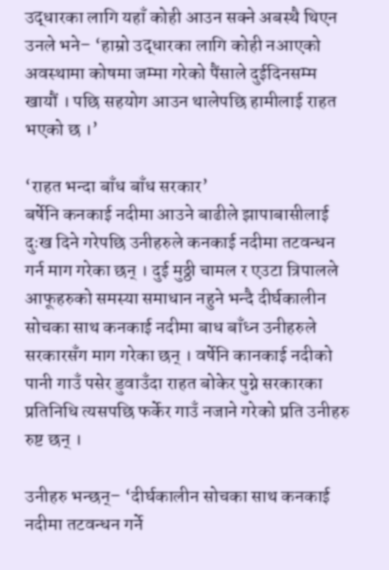उद्धारका लागि यहाँ कोही आउन सक्ने अबस्थै थिएन उनले भने– ‘हाम्रो उद्धारका लागि कोही नआएको अवस्थामा कोषमा जम्मा गरेको पैंसाले दुईदिनसम्म खायौं । पछि सहयोग आउन थालेपछि हामीलाई राहत भएको छ ।’

‘राहत भन्दा बाँध बाँध सरकार’
बर्षेनि कनकाई नदीमा आउने बाढीले झापाबासीलाई दुःख दिने गरेपछि उनीहरुले कनकाई नदीमा तटवन्धन गर्न माग गरेका छन् । दुई मुठ्ठी चामल र एउटा त्रिपालले आफूहरुको समस्या समाधान नहुने भन्दै दीर्घकालीन सोचका साथ कनकाई नदीमा बाध बाँध्न उनीहरुले सरकारसँग माग गरेका छन् । वर्षेनि कानकाई नदीको पानी गाउँ पसेर डुवाउँदा राहत बोकेर पुग्ने सरकारका प्रतिनिधि त्यसपछि फर्केर गाउँ नजाने गरेको प्रति उनीहरु रुष्ट छन् ।

उनीहरु भन्छन्– ‘दीर्घकालीन सोचका साथ कनकाई नदीमा तटवन्धन गर्ने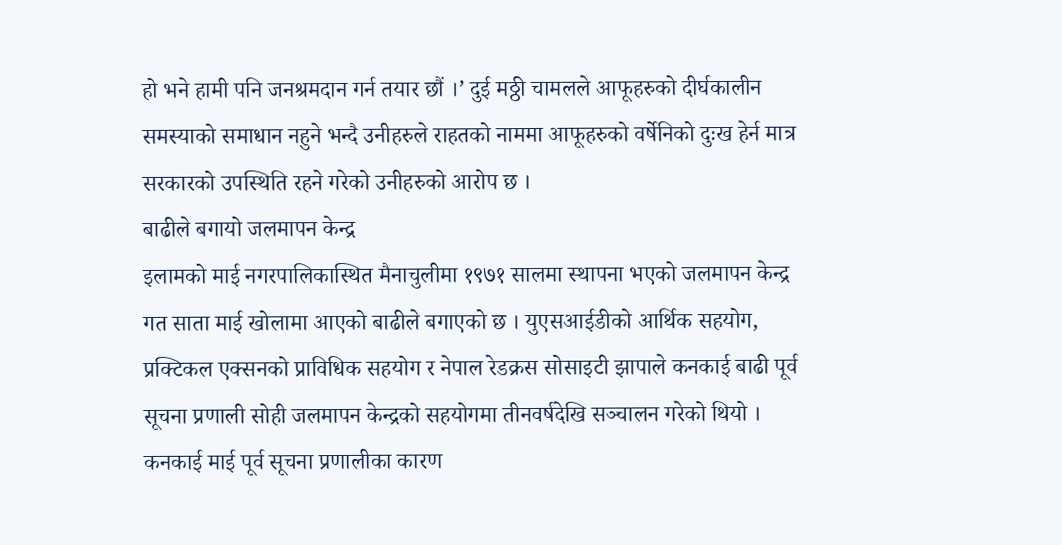हो भने हामी पनि जनश्रमदान गर्न तयार छौं ।’ दुई मठ्ठी चामलले आफूहरुको दीर्घकालीन समस्याको समाधान नहुने भन्दै उनीहरुले राहतको नाममा आफूहरुको वर्षेनिको दुःख हेर्न मात्र सरकारको उपस्थिति रहने गरेको उनीहरुको आरोप छ ।
बाढीले बगायो जलमापन केन्द्र
इलामको माई नगरपालिकास्थित मैनाचुलीमा १९७१ सालमा स्थापना भएको जलमापन केन्द्र गत साता माई खोलामा आएको बाढीले बगाएको छ । युएसआईडीको आर्थिक सहयोग, प्रक्टिकल एक्सनको प्राविधिक सहयोग र नेपाल रेडक्रस सोसाइटी झापाले कनकाई बाढी पूर्व सूचना प्रणाली सोही जलमापन केन्द्रको सहयोगमा तीनवर्षदेखि सञ्चालन गरेको थियो ।
कनकाई माई पूर्व सूचना प्रणालीका कारण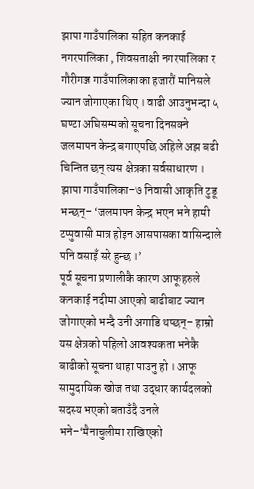झापा गाउँपालिका सहित कनकाई नगरपालिका , शिवसताक्षी नगरपालिका र गौरीगञ्ज गाउँपालिकाका हजारौं मानिसले ज्यान जोगाएका थिए । वाढी आउनुभन्दा ५ घण्टा अघिसम्मको सूचना दिनसक्ने जलमापन केन्द्र बगाएपछि अहिले अझ बढी चिन्तित छन् त्यस क्षेत्रका सर्वसाधारण । झापा गाउँपालिका–७ निवासी आकृति टुडू भन्छन्– ‘जलमापन केन्द्र भएन भने हामी टप्पुवासी मात्र होइन आसपासका वासिन्दाले पनि वसाइँ सरे हुन्छ ।’
पूर्व सूचना प्रणालीकै कारण आफूहरुले कनकाई नदीमा आएको बाढीबाट ज्यान जोगाएको भन्दै उनी अगाडि थप्छन्– हाम्रो यस क्षेत्रको पहिलो आवश्यकता भनेकै बाढीको सूचना थाहा पाउनु हो । आफू सामुदायिक खोज तथा उद्धार कार्यदलको सदस्य भएको बताउँदै उनले भने–‘मैनाचुलीमा राखिएको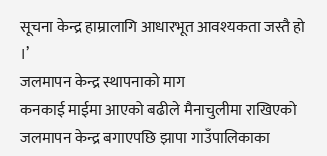सूचना केन्द्र हाम्रालागि आधारभूत आवश्यकता जस्तै हो ।’
जलमापन केन्द्र स्थापनाको माग
कनकाई माईमा आएको बढीले मैनाचुलीमा राखिएको जलमापन केन्द्र बगाएपछि झापा गाउँपालिकाका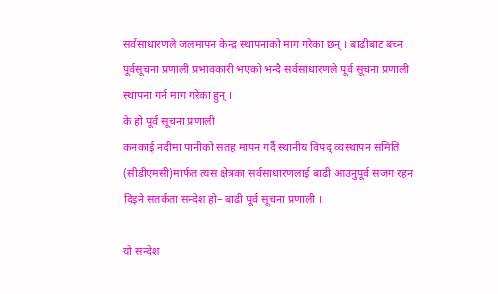सर्वसाधारणले जलमापन केन्द्र स्थापनाको माग गरेका छन् । बाढीबाट बच्न पूर्वसूचना प्रणाली प्रभावकारी भएको भन्दै सर्वसाधारणले पूर्व सूचना प्रणाली स्थापना गर्न माग गरेका हुन् ।
के हो पूर्व सूचना प्रणाली
कनकाई नदीमा पानीको सतह मापन गर्दै स्थानीय विपद् व्यस्थापन समिति (सीडीएमसी)मार्फत त्यस क्षेत्रका सर्वसाधारणलाई बाढी आउनुपूर्व सजग रहन दिइने सतर्कता सन्देश हो– बाढी पूर्व सूचना प्रणाली ।

यो सन्देश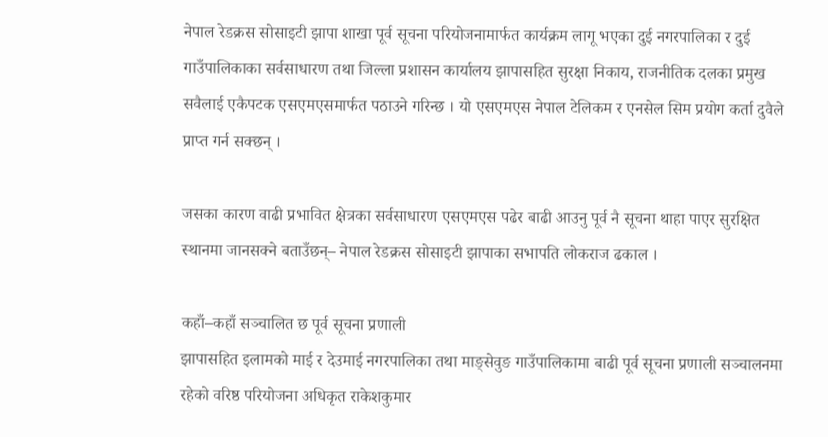नेपाल रेडक्रस सोसाइटी झापा शाखा पूर्व सूचना परियोजनामार्फत कार्यक्रम लागू भएका दुई नगरपालिका र दुई गाउँपालिकाका सर्वसाधारण तथा जिल्ला प्रशासन कार्यालय झापासहित सुरक्षा निकाय, राजनीतिक दलका प्रमुख सवैलाई एकैपटक एसएमएसमार्फत पठाउने गरिन्छ । यो एसएमएस नेपाल टेलिकम र एनसेल सिम प्रयोग कर्ता दुवैले प्राप्त गर्न सक्छन् ।

जसका कारण वाढी प्रभावित क्षेत्रका सर्वसाधारण एसएमएस पढेर बाढी आउनु पूर्व नै सूचना थाहा पाएर सुरक्षित स्थानमा जानसक्ने बताउँछन्– नेपाल रेडक्रस सोसाइटी झापाका सभापति लोकराज ढकाल ।

कहाँ–कहाँ सञ्चालित छ पूर्व सूचना प्रणाली
झापासहित इलामको माई र देउमाई नगरपालिका तथा माङ्सेवुङ गाउँपालिकामा बाढी पूर्व सूचना प्रणाली सञ्चालनमा रहेको वरिष्ठ परियोजना अधिकृत राकेशकुमार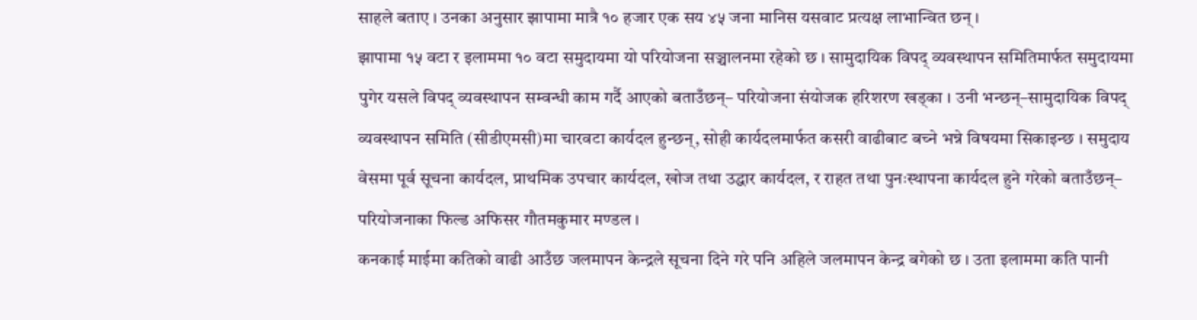साहले बताए । उनका अनुसार झापामा मात्रै १० हजार एक सय ४५ जना मानिस यसवाट प्रत्यक्ष लाभान्वित छन् ।
झापामा १५ वटा र इलाममा १० वटा समुदायमा यो परियोजना सञ्चालनमा रहेको छ । सामुदायिक विपद् व्यवस्थापन समितिमार्फत समुदायमा पुगेर यसले विपद् व्यवस्थापन सम्वन्धी काम गर्दै आएको बताउँछन्– परियोजना संयोजक हरिशरण खड्का । उनी भन्छन्–सामुदायिक विपद् व्यवस्थापन समिति (सीडीएमसी)मा चारवटा कार्यदल हुन्छन्, सोही कार्यदलमार्फत कसरी वाढीबाट बच्ने भन्ने विषयमा सिकाइन्छ । समुदाय वेसमा पूर्व सूचना कार्यदल, प्राथमिक उपचार कार्यदल, खोज तथा उद्धार कार्यदल, र राहत तथा पुनःस्थापना कार्यदल हुने गरेको बताउँछन्– परियोजनाका फिल्ड अफिसर गौतमकुमार मण्डल ।
कनकाई माईमा कतिको वाढी आउँछ जलमापन केन्द्रले सूचना दिने गरे पनि अहिले जलमापन केन्द्र बगेको छ । उता इलाममा कति पानी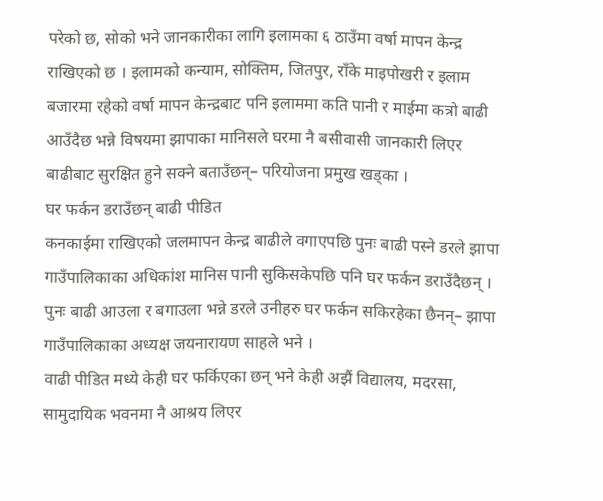परेको छ, सोको भने जानकारीका लागि इलामका ६ ठाउँमा वर्षा मापन केन्द्र राखिएको छ । इलामको कन्याम, सोक्तिम, जितपुर, राँके माइपोखरी र इलाम बजारमा रहेको वर्षा मापन केन्द्रबाट पनि इलाममा कति पानी र माईमा कत्रो बाढी आउँदैछ भन्ने विषयमा झापाका मानिसले घरमा नै बसीवासी जानकारी लिएर बाढीबाट सुरक्षित हुने सक्ने बताउँछन्– परियोजना प्रमुख खड्का ।
घर फर्कन डराउँछन् बाढी पीडित
कनकाईमा राखिएको जलमापन केन्द्र बाढीले वगाएपछि पुनः बाढी पस्ने डरले झापा गाउँपालिकाका अधिकांश मानिस पानी सुकिसकेपछि पनि घर फर्कन डराउँदैछन् । पुनः बाढी आउला र बगाउला भन्ने डरले उनीहरु घर फर्कन सकिरहेका छैनन्– झापा गाउँपालिकाका अध्यक्ष जयनारायण साहले भने ।
वाढी पीडित मध्ये केही घर फर्किएका छन् भने केही अझैं विद्यालय, मदरसा, सामुदायिक भवनमा नै आश्रय लिएर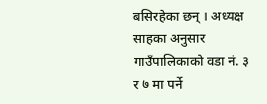बसिरहेका छन् । अध्यक्ष साहका अनुसार गाउँपालिकाको वडा नं. ३ र ७ मा पर्ने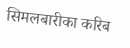सिमलबारीका करिब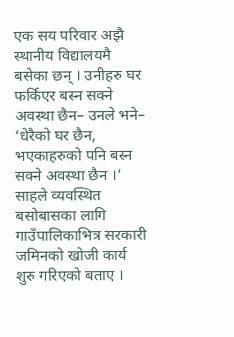एक सय परिवार अझै स्थानीय विद्यालयमै बसेका छन् । उनीहरु घर फर्किएर बस्न सक्ने अवस्था छैन– उनले भने– ‘धेरैको घर छैन, भएकाहरुको पनि बस्न सक्ने अवस्था छैन ।’
साहले व्यवस्थित बसोबासका लागि गाउँपालिकाभित्र सरकारी जमिनको खोजी कार्य शुरु गरिएको बताए ।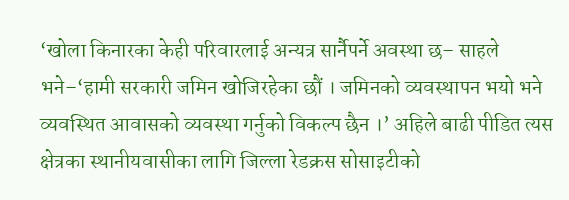‘खोला किनारका केही परिवारलाई अन्यत्र सार्नैपर्ने अवस्था छ– साहले भने–‘हामी सरकारी जमिन खोजिरहेका छौं । जमिनको व्यवस्थापन भयो भने व्यवस्थित आवासको व्यवस्था गर्नुको विकल्प छैन ।’ अहिले बाढी पीडित त्यस क्षेत्रका स्थानीयवासीका लागि जिल्ला रेडक्रस सोसाइटीको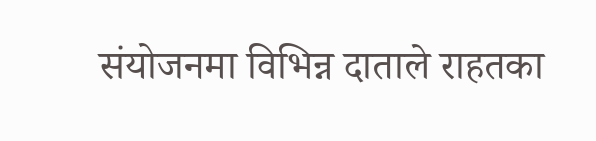संयोजनमा विभिन्न दाताले राहतका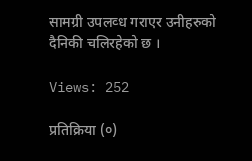सामग्री उपलव्ध गराएर उनीहरुको दैनिकी चलिरहेको छ ।

Views: 252

प्रतिक्रिया (०)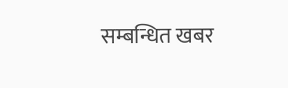सम्बन्धित खबर